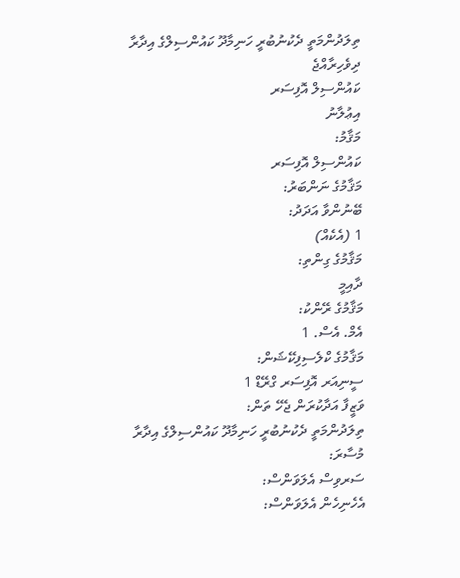ތިލަދުންމަތީ ދެކުނުބުރީ ހަނިމާދޫ ކައުންސިލްގެ އިދާރާ
ދިވެހިރާއްޖެ
ކައުންސިލް އޮފިސަރ
އިޢުލާނު
މަޤާމު:
ކައުންސިލް އޮފިސަރ
މަޤާމުގެ ނަންބަރު:
ބޭނުންވާ އަދަދު:
1 (އެކެއް)
މަޤާމުގެ ގިންތި:
ދާއިމީ
މަޤާމުގެ ރޭންކު:
އެމް. އެސް. 1
މަޤާމުގެ ކްލެސިފިކޭޝަން:
ސީނިއަރ އޮފިސަރ ގްރޭޑް 1
ވަޒީފާ އަދާކުރަން ޖެހޭ ތަން:
ތިލަދުންމަތީ ދެކުނުބުރީ ހަނިމާދޫ ކައުންސިލްގެ އިދާރާ
މުސާރަ:
ސަރވިސް އެލަވަންސް:
އެހެނިހެން އެލަވަންސް: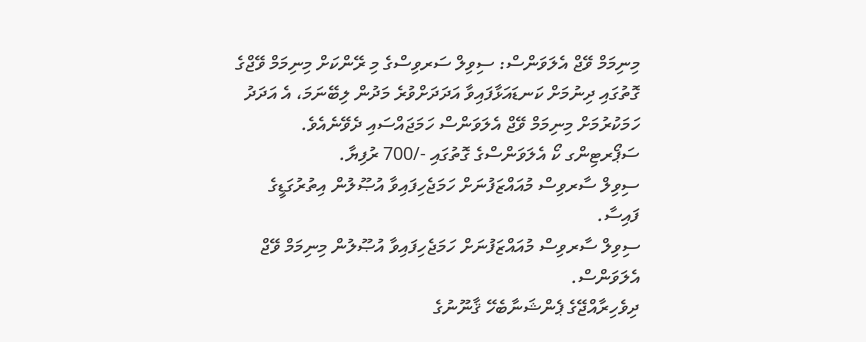މިނިމަމް ވޭޖް އެލަވަންސް: ސިވިލް ސަރވިސްގެ މި ރޭންކަށް މިނިމަމް ވޭޖްގެ ގޮތުގައި ދިނުމަށް ކަނޑައަޅާފައިވާ އަދަދަށްވުރެ މަދުން ލިބޭނަމަ، އެ އަދަދު ހަމަކުރުމަށް މިނިމަމް ވޭޖް އެލަވަންސް ހަމަޖައްސައި ދެވޭނެއެވެ.
ސަޕޯރޓިންގ ކޯ އެލަވަންސްގެ ގޮތުގައި -/700 ރުފިޔާ.
ސިވިލް ސާރވިސް މުއައްޒަފުނަށް ހަމަޖެހިފައިވާ އުޞޫލުން އިތުރުގަޑީގެ ފައިސާ.
ސިވިލް ސާރވިސް މުއައްޒަފުނަށް ހަމަޖެހިފައިވާ އުޞޫލުން މިނިމަމް ވޭޖް އެލަވަންސް.
ދިވެހިރާއްޖޭގެ ޕެންޝަނާބެހޭ ޤާނޫނުގެ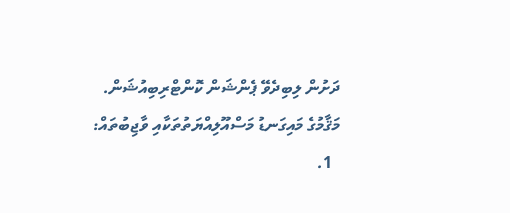ދަށުން ލިބިދެވޭ ޕެންޝަން ކޮންޓްރިބިއުޝަން.
މަޤާމުގެ މައިގަނޑު މަސްއޫލިއްޔަތުތަކާއި ވާޖިބުތައް:
  1.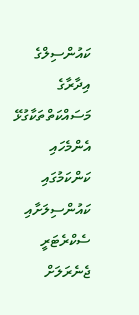ކައުންސިލްގެ އިދާރާގެ މަސައްކަތްތަކާގުޅޭ އެންމެހައި ކަންކަމުގައި ކައުންސިލަށާއި ސެކްރެޓަރީ ޖެނެރަލަށް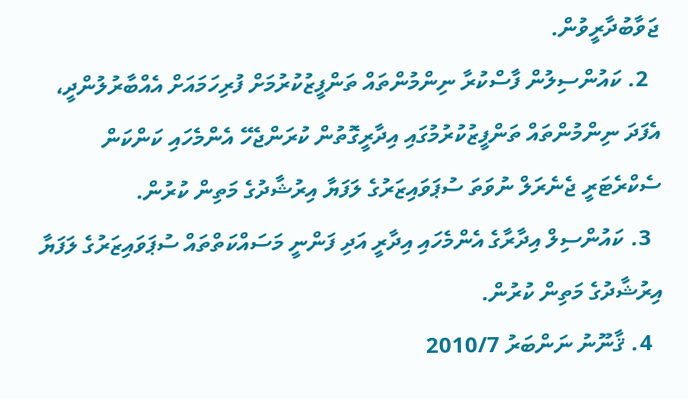ޖަވާބުދާރީވުން.
  2. ކައުންސިލުން ފާސްކުރާ ނިންމުންތައް ތަންފީޒުކުރުމަށް ފުރިހަމައަށް އެއްބާރުލުންދީ، އެފަދަ ނިންމުންތައް ތަންފީޒުކުރުމުގައި އިދާރީގޮތުން ކުރަންޖެހޭ އެންމެހައި ކަންކަން ސެކްރެޓަރީ ޖެނެރަލް ނުވަތަ ސުޕަވައިޒަރުގެ ލަފަޔާ އިރުޝާދުގެ މަތިން ކުރުން.
  3. ކައުންސިލް އިދާރާގެ އެންމެހައި އިދާރީ އަދި ފަންނީ މަސައްކަތްތައް ސުޕަވައިޒަރުގެ ލަފަޔާ އިރުޝާދުގެ މަތިން ކުރުން.
  4. ޤާނޫނު ނަންބަރު 2010/7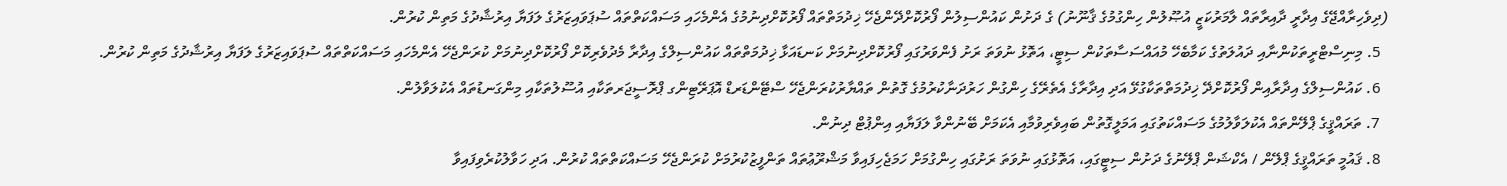(ދިވެހިރާއްޖޭގެ އިދާރީ ދާއިރާތައް ލާމަރުކަޒީ އުޞޫލުން ހިންގުމުގެ ޤާނޫނު) ގެ ދަށުން ކައުންސިލުން ފޯރުކޮށްދޭންޖެހޭ ޚިދުމަތްތައް ފޯރުކޮށްދިނުމުގެ އެންމެހައި މަސައްކަތްތައް ސުޕަވައިޒަރުގެ ލަފަޔާ އިރުޝާދުގެ މަތިން ކުރުން.
  5. މިނިސްޓްރީތަކުންނާއި ދައުލަތުގެ ކަމާބެހޭ މުއައްސަސާތަކުން ސިޓީ، އަތޮޅު ނުވަތަ ރަށު ފެންވަރުގައި ފޯރުކޮށްދިނުމަށް ކަނޑައަޅާ ޚިދުމަތްތައް ކައުންސިލްގެ އިދާރާ މެދުވެރިކޮށް ފޯރުކޮށްދިނުމަށް ކުރަންޖެހޭ އެންމެހައި މަސައްކަތްތައް ސުޕަވައިޒަރުގެ ލަފަޔާ އިރުޝާދުގެ މަތިން ކުރުން.
  6. ކައުންސިލްގެ އިދާރާއިން ފޯރުކޮށްދޭ ޚިދުމަތްތަކާގުޅޭ އަދި އިދާރާގެ އެތެރޭގެ ހިންގުން ހަރުދަނާކުރުމުގެ ގޮތުން ތައްޔާރުކުރަންޖެހޭ ސްޓޭންޑަރޑް އޮޕަރޭޓިންގ ޕްރޮސީޖަރތަކާއި އުސޫލުތަކާއި މިންގަނޑުތައް އެކުލަވާލުން.
  7. ތަރައްޤީގެ ޕްލޭންތައް އެކުލަވާލުމުގެ މަސައްކަތުގައި އަމަލީގޮތުން ބައިވެރިވުމާއި އެކަމަށް ބޭނުންވާ ލަފަޔާއި އިންޕުޓް ދިނުން.
  8. ޤައުމީ ތަރައްޤީގެ ޕްލޭން / އެކްޝަން ޕްލޭނުގެ ދަށުން ސިޓީގައި، އަތޮޅުގައި ނުވަތަ ރަށުގައި ހިންގުމަށް ހަމަޖެހިފައިވާ މަޝްރޫޢުތައް ތަންފީޒުކުރުމަށް ކުރަންޖެހޭ މަސައްކަތްތައް ކުރުން. އަދި ހަވާލުކުރެވިފައިވާ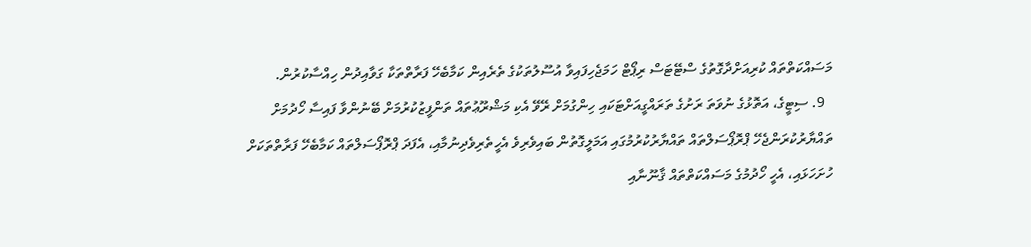މަސައްކަތްތައް ކުރިއަށްދާގޮތުގެ ސްޓޭޓަސް ރިޕޯޓް ހަމަޖެހިފައިވާ އުސޫލުތަކުގެ ތެރެއިން ކަމާބެހޭ ފަރާތްތަކާ ގަވާއިދުން ހިއްސާކުރުން.
  9. ސިޓީގެ، އަތޮޅުގެ ނުވަތަ ރަށުގެ ތަރައްގީއަށްޓަކައި ހިންގުމަށް ރޭވޭ އެކި މަޝްރޫޢުތައް ތަންފީޒުކުރުމަށް ބޭނުންވާ ފައިސާ ހޯދުމަށް ތައްޔާރުކުރަންޖެހޭ ޕްރޮޕޯސަލްތައް ތައްޔާރުކުރުމުގައި އަމަލީގޮތުން ބައިވެރިވެ އެހީތެރިވެދިނުމާއި، އެފަދަ ޕްރޮޕޯސަލްތައް ކަމާބެހޭ ފަރާތްތަކަށް ހުށަހަޅައި، އެހީ ހޯދުމުގެ މަސައްކަތްތައް ޤާނޫނާއި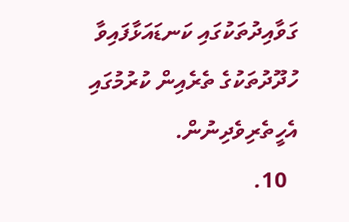ގަވާއިދުތަކުގައި ކަނޑައަޅާފައިވާ ހުދޫދުތަކުގެ ތެރެއިން ކުރުމުގައި އެހީތެރިވެދިނުން.
  10.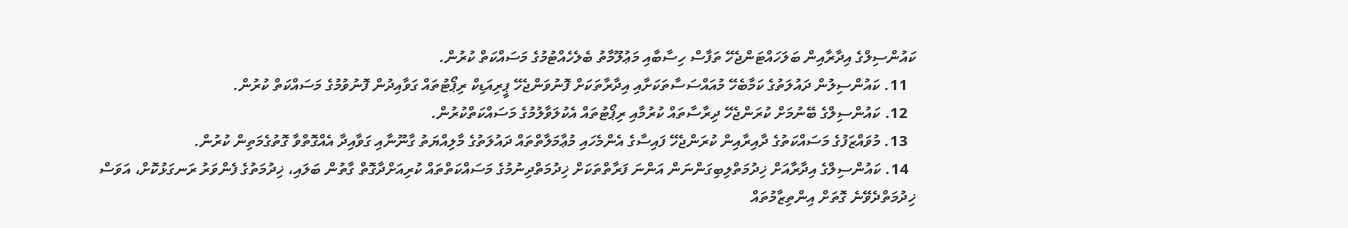ކައުންސިލްގެ އިދާރާއިން ބަލަހައްޓަންޖެހޭ ތަފާސް ހިސާބާއި މަޢުލޫމާތު ބެލެހެއްޓުމުގެ މަސައްކަތް ކުރުން.
  11. ކައުންސިލުން ދައުލަތުގެ ކަމާބެހޭ މުއައްސަސާތަކަށާއި އިދާރާތަކަށް ފޮނުވަންޖެހޭ ޕީރިއަޑިކް ރިޕޯޓުތައް ގަވާއިދުން ފޮނުވުމުގެ މަސައްކަތް ކުރުން.
  12. ކައުންސިލްގެ ބޭނުމަށް ކުރަންޖެހޭ ދިރާސާތައް ކުރުމާއި ރިޕޯޓުތައް އެކުލަވާލުމުގެ މަސައްކަތްކުރުން.
  13. މުވައްޒަފުގެ މަސައްކަތުގެ ދާއިރާއިން ކުރަންޖެހޭ ފައިސާގެ އެންމެހައި މުޢާމަލާތްތައް ދައުލަތުގެ މާލިއްޔަތު ގާނޫނާއި ގަވާއިދާ އެއްގޮތްވާ ގޮތުގެމަތިން ކުރުން.
  14. ކައުންސިލްގެ އިދާރާއަށް ޚިދުމަތްލިބިގަންނަން އަންނަ ފަރާތްތަކަށް ޚިދުމަތްދިނުމުގެ މަސައްކަތްތައް ކުރިއަށްދާގޮތް ގާތުން ބަލައި، ޚިދުމަތުގެ ފެންވަރު ރަނގަޅުކޮށް، އަވަސް ޚިދުމަތްދެވޭނެ ގޮތަށް އިންތިޒާމުތައް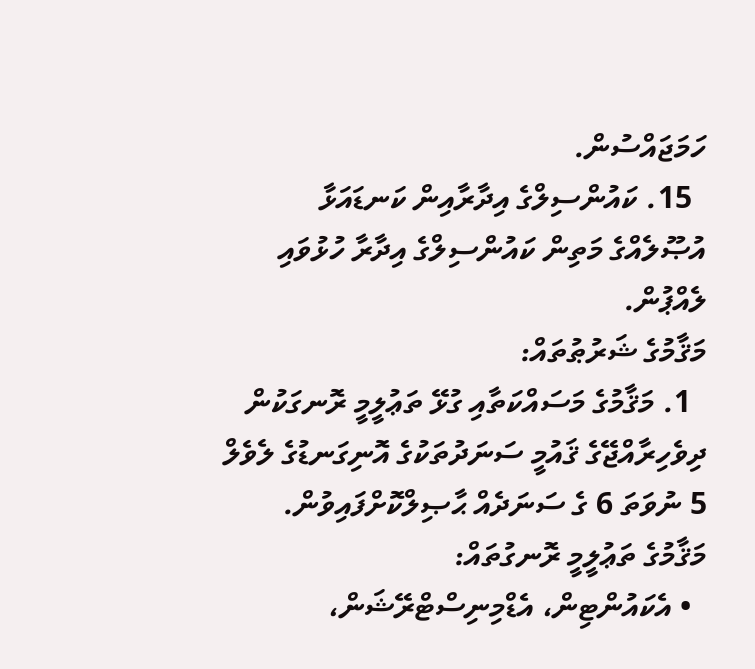ހަމަޖައްސުން.
  15. ކައުންސިލްގެ އިދާރާއިން ކަނޑައަޅާ އުޞޫލެއްގެ މަތިން ކައުންސިލްގެ އިދާރާ ހުޅުވައި ލެއްޕުން.
މަޤާމުގެ ޝަރުޠުތައް:
  1. މަޤާމުގެ މަސައްކަތާއި ގުޅޭ ތަޢުލީމީ ރޮނގަކުން ދިވެހިރާއްޖޭގެ ޤައުމީ ސަނަދުތަކުގެ އޮނިގަނޑުގެ ލެވެލް 5 ނުވަތަ 6 ގެ ސަނަދެއް ޙާޞިލްކޮށްފައިވުން.
މަޤާމުގެ ތަޢުލީމީ ރޮނގުތައް:
  • އެކައުންޓިން، އެޑްމިނިސްޓްރޭޝަން،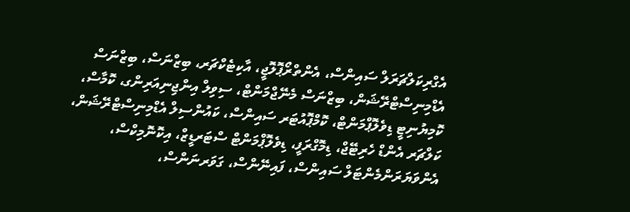އެގްރިކަލްޗަރަލް ސައިންސް، އެންތްރޯޕޮލޮޖީ، އާކިޓެކްޗަރ، ބިޒްނަސް، ބިޒްނަސް އެޑްމިނިސްޓްރޭޝަން، ބިޒްނަސް މެނޭޖްމަންޓް، ސިވިލް އިންޖިނިއަރިންގ، ކޮމާސް، ކޮމިޔުނިޓީ ޑިވެލޮޕްމަންޓް، ކޮމްޕޮއުޓަރ ސައިންސް، ކައުންސިލް އެޑްމިނިސްޓްރޭޝަން، ކަލްޗަރ އެންޑް ހެރިޓޭޖް، ޑިމޮގްރަފީ، ޑިވެލޮޕްމަންޓް ސްޓަރޑީޒް، އިކޮނޮމިކްސް، އެންވަޔަރަންމެންޓަލް ސައިންސް، ފައިނޭންސް، ގަވަރނަންސް،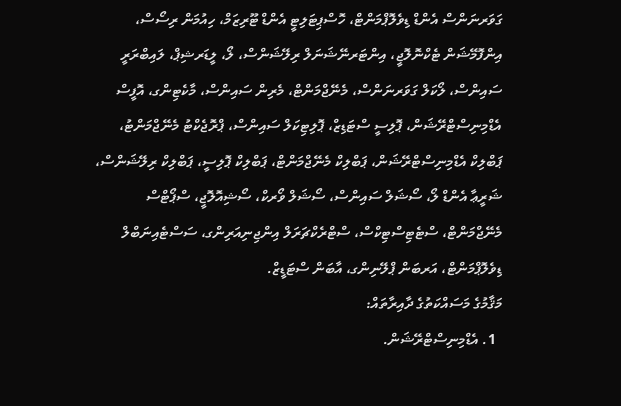ގަވަރނަންސް އެންޑް ޑިވެލޮޕްމަންޓް، ހޮސްޕިޓަލިޓީ އެންޑް ޓޫރިޒަމް، ހިއުމަން ރިސޯސް، އިންފޮމޭޝަން ޓެކްނޮލޮޖީ، އިންޓަރނޭޝަނަލް ރިލޭޝަންސް، ލޯ، ލީޑަރޝިޕް، ލައިބްރަރީ ސައިންސް، ލޯކަލް ގަވަރނަންސް، މެނޭޖްމަންޓް، މެރިން ސައިންސް، މާކެޓިންގ، އޮފީސް އެޑްމިނިސްޓްރޭޝަން، ޕޮލިސީ ސްޓަޑިޒް، ޕޮލިޓިކަލް ސައިންސް، ޕްރޮޖެކްޓު މެނޭޖްމަންޓު، ޕަބްލިކް އެޑްމިނިސްޓްރޭޝަން، ޕަބްލިކް މެނޭޖްމަންޓް، ޕަބްލިކް ޕޮލިސީ، ޕަބްލިކް ރިލޭޝަންސް، ޝަރީޢާ އެންޑް ލޯ، ސޯޝަލް ސައިންސް، ސޯޝަލް ވޯރކް، ސޯޝިއޮލޮޖީ، ސްޕޯޓްސް މެނޭޖްމަންޓް، ސްޓެޓިސްޓިކްސް، ސްޓްރެކްޗަރަލް އިންޖިނިއަރިންގ، ސަސްޓެއިނަބްލް ޑިވެލޮޕްމަންޓް، އަރބަން ޕްލޭނިންގ، އާބަން ސްޓަޑީޒް.
މަޤާމުގެ މަސައްކަތުގެ ދާއިރާތައް:
  1. އެޑްމިނިސްޓްރޭޝަން.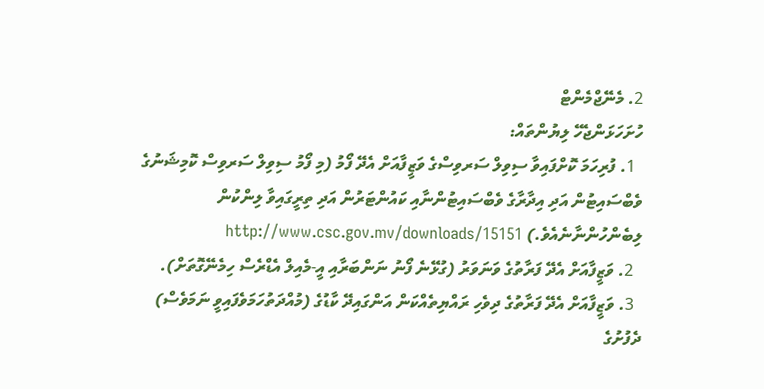2. މެނޭޖްމެންޓް
ހުށަހަޅަންޖެހޭ ލިޔުންތައް:
  1. ފުރިހަމަ ކޮށްފައިވާ ސިވިލް ސަރވިސްގެ ވަޒީފާއަށް އެދޭ ފޯމު (މި ފޯމު ސިވިލް ސަރވިސް ކޮމިޝަނުގެ ވެބްސައިޓުން އަދި އިދާރާގެ ވެބްސައިޓުންނާއި ކައުންޓަރުން އަދި ތިރީގައިވާ ލިންކުން ލިބެންހުންނާނެއެވެ.) http://www.csc.gov.mv/downloads/15151
  2. ވަޒީފާއަށް އެދޭ ފަރާތުގެ ވަނަވަރު (ގުޅޭނެ ފޯނު ނަންބަރާއި އީ-މެއިލް އެޑްރެސް ހިމެނޭގޮތަށް).
  3. ވަޒީފާއަށް އެދޭ ފަރާތުގެ ދިވެހި ރައްޔިތެއްކަން އަންގައިދޭ ކާޑުގެ (މުއްދަތުހަމަވެފައިވީ ނަމަވެސް) ދެފުށުގެ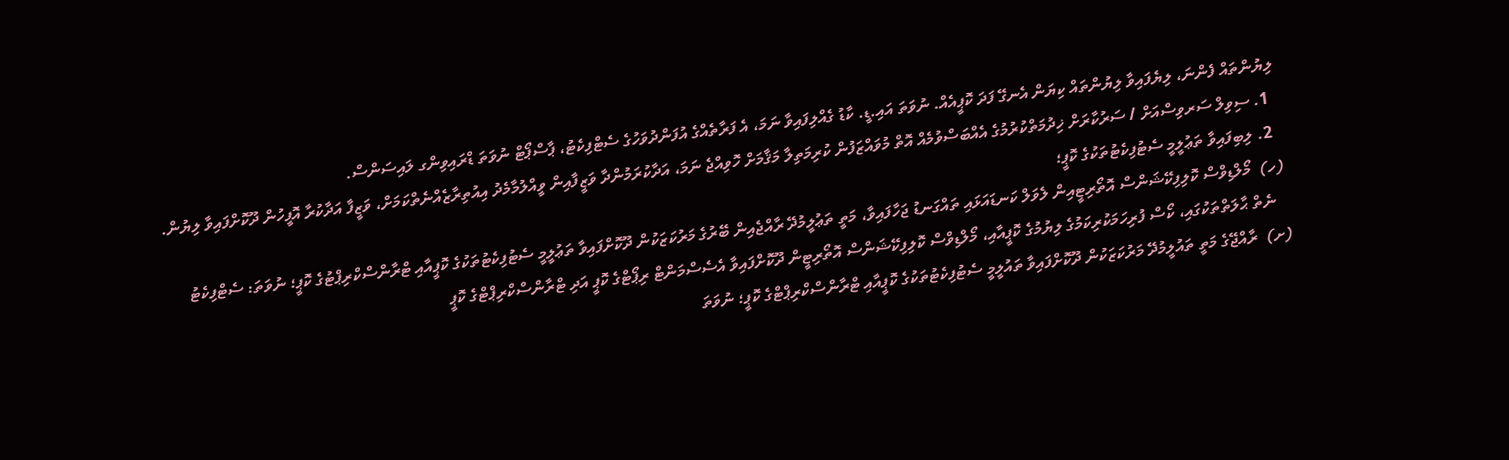ލިޔުންތައް ފެންނަ، ލިޔެފައިވާ ލިޔުންތައް ކިޔަން އެނގޭ ފަދަ ކޮޕީއެއް. ނުވަތަ އައި.ޑީ. ކާޑު ގެއްލިފައިވާ ނަމަ، އެ ފަރާތެއްގެ އުފަންދުވަހުގެ ސެޓްފިކެޓު، ޕާސްޕޯޓް ނުވަތަ ޑްރައިވިންގ ލައިސަންސް.
  1. ސިވިލް ސަރވިސްއަށް / ސަރުކާރަށް ޚިދުމަތްކުރުމުގެ އެއްބަސްވުމެއް އޮތް މުވައްޒަފުން ކުރިމަތިލާ މަޤާމަށް ހޮވިއްޖެ ނަމަ، އަދާކުރަމުންދާ ވަޒީފާއިން ވީއްލުމާމެދު އިއުތިރާޒެއްނެތްކަމަށް، ވަޒީފާ އަދާކުރާ އޮފީހުން ދޫކޮށްފައިވާ ލިޔުން.
  2. ލިބިފައިވާ ތަޢުލީމީ ސެޓުފިކެޓުތަކުގެ ކޮޕީ؛
(ހ)  މޯލްޑިވްސް ކޮލިފިކޭޝަންސް އޮތޯރިޓީއިން ލެވަލް ކަނޑައަޅައި ތައްގަނޑު ޖަހާފައިވާ، މަތީ ތަޢުލީމުދޭ ރާއްޖެއިން ބޭރުގެ މަރުކަޒަކުން ދޫކޮށްފައިވާ ތަޢުލީމީ ސެޓުފިކެޓުތަކުގެ ކޮޕީއާއި ޓްރާންސްކްރިޕްޓުގެ ކޮޕީ؛ ނުވަތަ: ސެޓްފިކެޓު
   ނެތް ޙާލަތްތަކުގައި، ކޯސް ފުރިހަމަކުރިކަމުގެ ލިޔުމުގެ ކޮޕީއާއި، މޯލްޑިވްސް ކޮލިފިކޭޝަންސް އޮތޯރިޓީން ދޫކޮށްފައިވާ އެސެސްމަންޓް ރިޕޯޓްގެ ކޮޕީ އަދި ޓްރާންސްކްރިޕްޓްގެ ކޮޕީ
(ށ)  ރާއްޖޭގެ މަތީ ތައުލީމުދޭ މަރުކަޒަކުން ދޫކޮށްފައިވާ ތައުލީމީ ސެޓުފިކެޓުތަކުގެ ކޮޕީއާއި ޓްރާންސްކްރިޕްޓްގެ ކޮޕީ؛ ނުވަތަ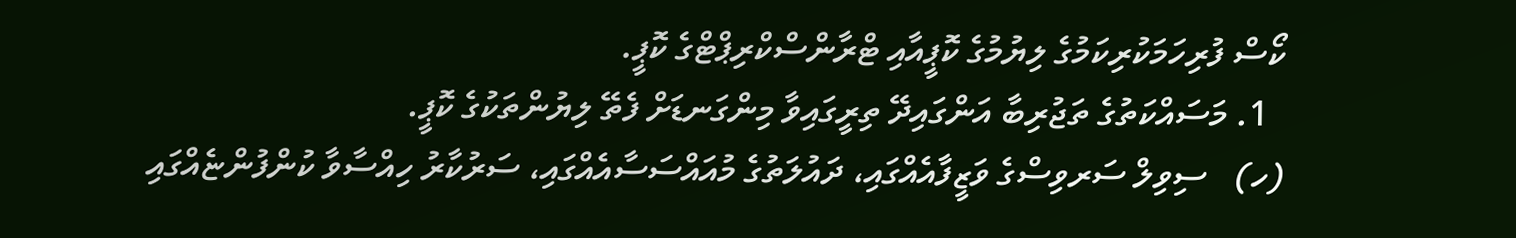ކޯސް ފުރިހަމަކުރިކަމުގެ ލިޔުމުގެ ކޮޕީއާއި ޓްރާންސްކްރިޕްޓްގެ ކޮޕީ.
  1. މަސައްކަތުގެ ތަޖުރިބާ އަންގައިދޭ ތިރީގައިވާ މިންގަނޑަށް ފެތޭ ލިޔުންތަކުގެ ކޮޕީ.
(ހ)   ސިވިލް ސަރވިސްގެ ވަޒީފާއެއްގައި، ދައުލަތުގެ މުއައްސަސާއެއްގައި، ސަރުކާރު ހިއްސާވާ ކުންފުންޏެއްގައި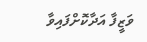ވަޒީފާ އަދާކޮށްފައިވާ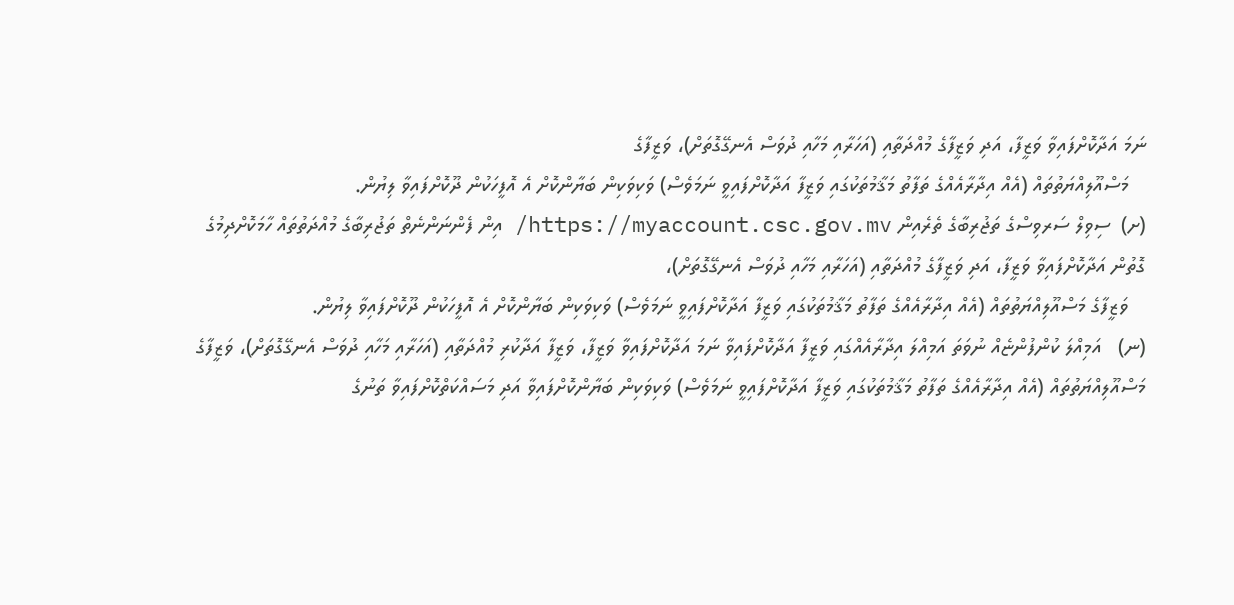ނަމަ އަދާކޮށްފައިވާ ވަޒީފާ، އަދި ވަޒީފާގެ މުއްދަތާއި (އަހަރާއި މަހާއި ދުވަސް އެނގޭގޮތަށް)، ވަޒީފާގެ
   މަސްއޫލިއްޔަތުތައް (އެއް އިދާރާއެއްގެ ތަފާތު މަޤާމުތަކުގައި ވަޒީފާ އަދާކޮށްފައިވީ ނަމަވެސް) ވަކިވަކިން ބަޔާންކޮށް އެ އޮފީހަކުން ދޫކޮށްފައިވާ ލިޔުން.
(ށ)  ސިވިލް ސަރވިސްގެ ތަޖުރިބާގެ ތެރެއިން https://myaccount.csc.gov.mv/ އިން ފެންނަންނެތް ތަޖުރިބާގެ މުއްދަތުތައް ހާމަކޮށްދިމުގެ ގޮތުން އަދާކޮށްފައިވާ ވަޒީފާ، އަދި ވަޒީފާގެ މުއްދަތާއި (އަހަރާއި މަހާއި ދުވަސް އެނގޭގޮތަށް)،
   ވަޒީފާގެ މަސްއޫލިއްޔަތުތައް (އެއް އިދާރާއެއްގެ ތަފާތު މަޤާމުތަކުގައި ވަޒީފާ އަދާކޮށްފައިވީ ނަމަވެސް) ވަކިވަކިން ބަޔާންކޮށް އެ އޮފީހަކުން ދޫކޮށްފައިވާ ލިޔުން.
(ނ)   އަމިއްލަ ކުންފުންޏެއް ނުވަތަ އަމިއްލަ އިދާރާއެއްގައި ވަޒީފާ އަދާކޮށްފައިވާ ނަމަ އަދާކޮށްފައިވާ ވަޒީފާ، ވަޒީފާ އަދާކުރި މުއްދަތާއި (އަހަރާއި މަހާއި ދުވަސް އެނގޭގޮތަށް)، ވަޒީފާގެ މަސްއޫލިއްޔަތުތައް (އެއް އިދާރާއެއްގެ ތަފާތު މަޤާމުތަކުގައި ވަޒީފާ އަދާކޮށްފައިވީ ނަމަވެސް) ވަކިވަކިން ބަޔާންކޮށްފައިވާ އަދި މަސައްކަތްކޮށްފައިވާ ތަނުގެ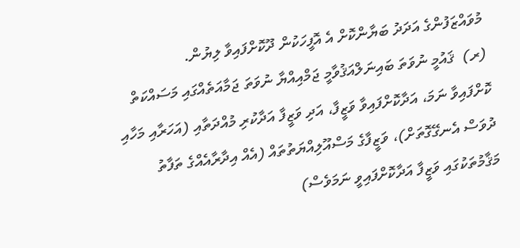މުވައްޒަފުންގެ އަދަދު ބަޔާންކޮށް އެ އޮފީހަކުން ދޫކޮށްފައިވާ ލިޔުން.
(ރ)  ޤައުމީ ނުވަތަ ބައިނަލްއަޤުވާމީ ޖަމްއިއްޔާ ނުވަތަ ޖަމާއަތެއްގައި މަސައްކަތް ކޮށްފައިވާ ނަމަ، އަދާކޮށްފައިވާ ވަޒީފާ، އަދި ވަޒީފާ އަދާކުރި މުއްދަތާއި (އަހަރާއި މަހާއި ދުވަސް އެނގޭގޮތަށް)، ވަޒީފާގެ މަސްއޫލިއްޔަތުތައް (އެއް އިދާރާއެއްގެ ތަފާތު މަޤާމުތަކުގައި ވަޒީފާ އަދާކޮށްފައިވީ ނަމަވެސް)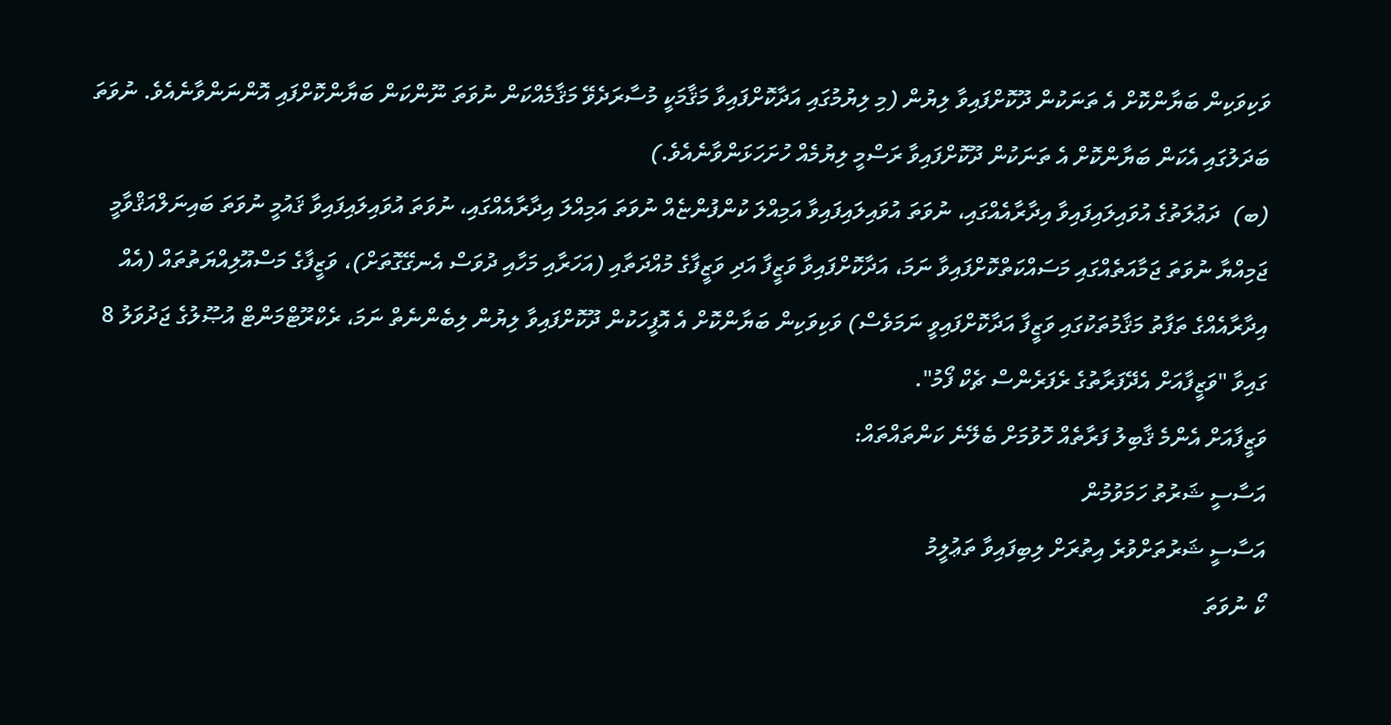ވަކިވަކިން ބަޔާންކޮށް އެ ތަނަކުން ދޫކޮށްފައިވާ ލިޔުން (މި ލިޔުމުގައި އަދާކޮށްފައިވާ މަޤާމަކީ މުސާރަދެވޭ މަޤާމެއްކަން ނުވަތަ ނޫންކަން ބަޔާންކޮށްފައި އޮންނަންވާނެއެވެ. ނުވަތަ ބަދަލުގައި އެކަން ބަޔާންކޮށް އެ ތަނަކުން ދޫކޮށްފައިވާ ރަސްމީ ލިޔުމެއް ހުށަހަޅަންވާނެއެވެ.)
(ބ)  ދަޢުލަތުގެ އުވައިލައިފައިވާ އިދާރާއެއްގައި، ނުވަތަ އުވައިލައިފައިވާ އަމިއްލަ ކުންފުންޏެއް ނުވަތަ އަމިއްލަ އިދާރާއެއްގައި، ނުވަތަ އުވައިލައިފައިވާ ޤައުމީ ނުވަތަ ބައިނަލްއަޤްވާމީ ޖަމިއްޔާ ނުވަތަ ޖަމާއަތެއްގައި މަސައްކަތްކޮށްފައިވާ ނަމަ، އަދާކޮށްފައިވާ ވަޒީފާ އަދި ވަޒީފާގެ މުއްދަތާއި (އަހަރާއި މަހާއި ދުވަސް އެނގޭގޮތަށް)، ވަޒީފާގެ މަސްއޫލިއްޔަތުތައް (އެއް އިދާރާއެއްގެ ތަފާތު މަޤާމުތަކުގައި ވަޒީފާ އަދާކޮށްފައިވީ ނަމަވެސް) ވަކިވަކިން ބަޔާންކޮށް އެ އޮފީހަކުން ދޫކޮށްފައިވާ ލިޔުން ލިބެންނެތް ނަމަ، ރެކްރޫޓްމަންޓް އުޞޫލުގެ ޖަދުވަލު 8 ގައިވާ "ވަޒީފާއަށް އެދޭފަރާތުގެ ރެފަރެންސް ޗެކް ފޯމު".
ވަޒީފާއަށް އެންމެ ޤާބިލު ފަރާތެއް ހޮވުމަށް ބެލޭނެ ކަންތައްތައް:
އަސާސީ ޝަރުތު ހަމަވުމުން
އަސާސީ ޝަރުތަށްވުރެ އިތުރަށް ލިބިފައިވާ ތަޢުލީމު
ކޯ ނުވަތަ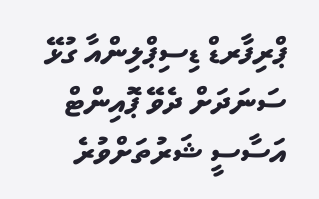ޕްރިފާރޑް ޑިސިޕްލިންއާ ގުޅޭ ސަނަދަށް ދެވޭ ޕޮއިންޓް
އަސާސީ ޝަރުތަށްވުރެ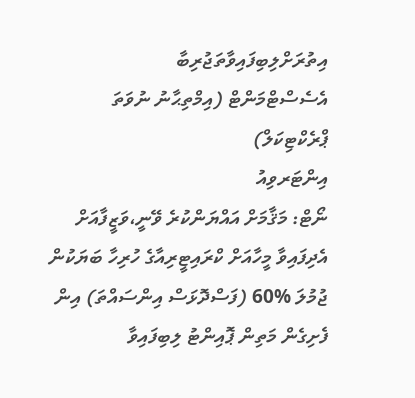އިތުރަށްލިބިފައިވާތަޖުރިބާ
އެސެސްޓްމަންޓް (އިމްތިޙާނު ނުވަތަ ޕްރެކްޓިކަލް)
އިންޓަރވިއު
ނޯޓް: މަޤާމަށް އައްޔަންކުރެ ވޭނީ،ވަޒީފާއަށް އެދިފައިވާ މީހާއަށް ކްރައިޓީރިއާގެ ހުރިހާ ބަޔަކުން ޖުމުލަ %60 (ފަސްދޮޅަސް އިންސައްތަ) އިން ފެށިގެން މަތިން ޕޮއިންޓު ލިބިފައިވާ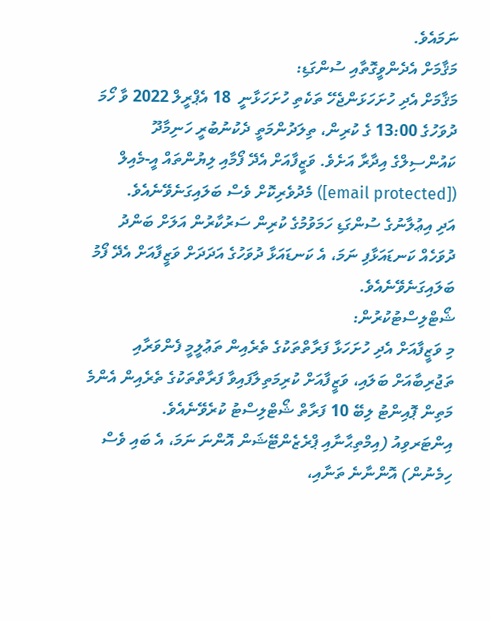ނަމައެވެ.
މަޤާމަށް އެދެންވީގޮތާއި ސުންގަޑި:
މަޤާމަށް އެދި ހުށަހަޅަންޖެހޭ ތަކެތި ހުށަހަޅާނީ  18 އެޕްރީލް 2022 ވާ ހޯމަ ދުވަހުގެ 13:00 ގެ ކުރިން، ތިލަދުންމަތީ ދެކުނުބުރީ ހަނިމާދޫ ކައުންސިލްގެ އިދާރާ އަށެވެ. ވަޒީފާއަށް އެދޭ ފޯމާއި ލިޔުންތައް އީ-މެއިލް ([email protected]) މެދުވެރިކޮށް ވެސް ބަލައިގަނެވޭނެއެވެ.
އަދި އިޢުލާނުގެ ސުންގަޑި ހަމަވުމުގެ ކުރިން ސަރުކާރުން އަލަށް ބަންދު ދުވަހެއް ކަނޑައަޅާފި ނަމަ، އެ ކަނޑައަޅާ ދުވަހުގެ އަދަދަށް ވަޒީފާއަށް އެދޭ ފޯމު ބަލައިގަނެވޭނެއެވެ.
ޝޯޓްލިސްޓުކުރުން:
މި ވަޒީފާއަށް އެދި ހުށަހަޅާ ފަރާތްތަކުގެ ތެރެއިން ތަޢުލީމީ ފެންވަރާއި ތަޖުރިބާއަށް ބަލައި، ވަޒީފާއަށް ކުރިމަތިލާފައިވާ ފަރާތްތަކުގެ ތެރެއިން އެންމެ މަތިން ޕޮއިންޓު ލިބޭ 10 ފަރާތް ޝޯޓްލިސްޓު ކުރެވޭނެއެވެ.
އިންޓަރވިއު (އިމްތިޙާނާއި ޕްރެޒެންޓޭޝަން އޮންނަ ނަމަ، އެ ބައި ވެސް ހިމެނުން) އޮންނާނެ ތަނާއި،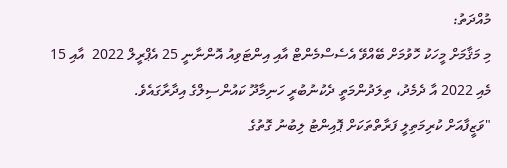މުއްދަތު:
މި މަޤާމަށް މީހަކު ހޮވުމަށް ބޭއްވޭ އެސެސްމެންޓް އާއި އިންޓަވިއު އޮންނާނީ 25 އެޕްރީލް 2022  އާއި 15 މެއި 2022 އާ ދެމެދު، ތިލަދުންމަތީ ދެކުނުބުރީ ހަނިމާދޫ ކައުންސިލްގެ އިދާރާގައެވެ.
"ވަޒީފާއަށް ކުރިމަތިލީ ފަރާތްތަކަށް ޕޮއިންޓު ލިބުނު ގޮތުގެ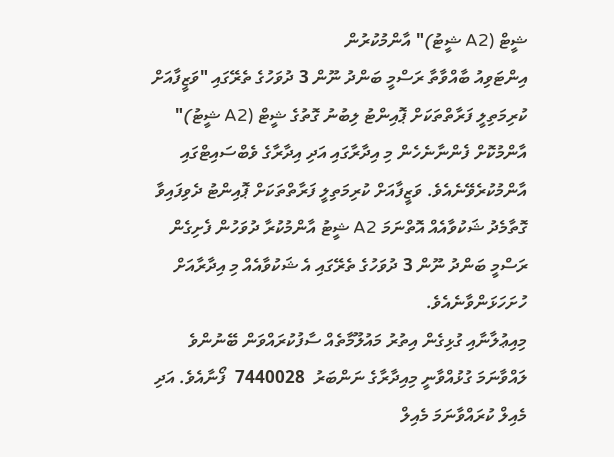ޝީޓް (A2 ޝީޓު)" އާންމުކުރުން
އިންޓަވިއު ބާއްވާތާ ރަސްމީ ބަންދު ނޫން 3 ދުވަހުގެ ތެރޭގައި "ވަޒީފާއަށް ކުރިމަތިލީ ފަރާތްތަކަށް ޕޮއިންޓު ލިބުނު ގޮތުގެ ޝީޓް (A2 ޝީޓު)" އާންމުކޮށް ފެންނާނެހެން މި އިދާރާގައި އަދި އިދާރާގެ ވެބްސައިޓްގައި އާންމުކުރެވޭނެއެވެ. ވަޒީފާއަށް ކުރިމަތިލީ ފަރާތްތަކަށް ޕޮއިންޓު ދެވިފައިވާ ގޮތާމެދު ޝަކުވާއެއް އޮތްނަމަ A2 ޝީޓު އާންމުކުރާ ދުވަހުން ފެށިގެން ރަސްމީ ބަންދު ނޫން 3 ދުވަހުގެ ތެރޭގައި އެ ޝަކުވާއެއް މި އިދާރާއަށް ހުށަހަޅަންވާނެއެވެ.
މިއިޢުލާނާއި ގުޅިގެން އިތުރު މައުލޫމާތެއް ސާފުކުރައްވަން ބޭނުންވެ ލައްވާނަމަ ގުޅުއްވާނީ މިއިދާރާގެ ނަންބަރު  7440028  ފޯނާއެވެ. އަދި މެއިލް ކުރައްވާނަމަ މެއިލް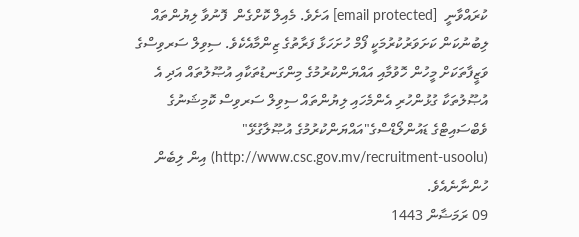ކުރައްވާނީ  [email protected] އަށެވެ. މެއިލް ކޮށްގެން  ފޮނުވާ ލިޔުންތައް ލިބުނުކަން ކަށަވަރުކުރުމަކީ ފޯމް ހުށަހަޅާ ފަރާތުގެ ޒިންމާއެކެވެ. ސިވިލް ސަރވިސްގެ ވަޒީފާތަކަށް މީހުން ހޮވުމާއި އައްޔަންކުރުމުގެ މިންގަނޑުތަކާއި އުޞޫލުތައް އަދި އެ އުޞޫލުތަކާ ގުޅުންހުރި އެންމެހައި ލިޔުންތައް ސިވިލް ސަރވިސް ކޮމިޝަނުގެ ވެބްސައިޓްގެ ޑައުންލޯޑްސްގެ"އައްޔަންކުރުމުގެ އުޞޫލާގުޅޭ" (http://www.csc.gov.mv/recruitment-usoolu) އިން ލިބެން ހުންނާނެއެވެ.
09 ރަމަޟާން 1443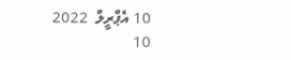10 އެޕްރީލް  2022
10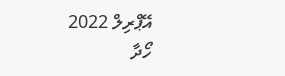އޭޕްރިލް 2022
ހޯދާ